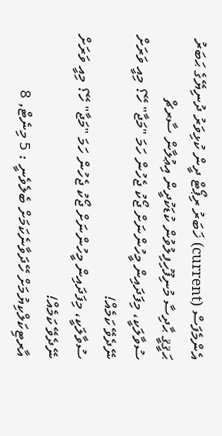އެންމެފަސް (current) ޚަބަރު ރިޕޯޓް ދީން ކުޅިވަރު ދުނިޔޭގެ ޙަބަރު ޙަޤީޤީ ޙާދިސާ މުނިފޫހިފިލުވުން ކުޑަކުދީން އިޢުލާން ސާރޗް
ސުވާލަކީ، މިފަދައިން މީހުންނަށް ޖޯކު ޖެހުން ހަމަ "މަޖާ" ހޭ؟ މިއީ ވަރަށް ނޭދެވޭ ކަމެއް!
ސުވާލަކީ، މިފަދައިން މީހުންނަށް ޖޯކު ޖެހުން ހަމަ "މަޖާ" ހޭ؟ މިއީ ވަރަށް ނޭދެވޭ ކަމެއް!
އާރޓިކަލްކިޔުމަށް ހޭދަވާނެކަމަށް ބެލެވެނީ : 5 މިނެޓް, 8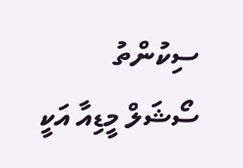ސިކުންތު
ސޯޝަލް މީޑިއާ އަކީ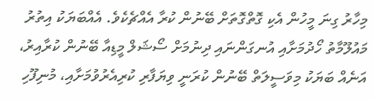މިހާރު ގިނަ މީހުން އެކި ގޮތްގޮތަށް ބޭނުން ކުރާ އެއްޗެކެވެ. އެއްބަޔަކު އިތުރު މައުލޫމާތު ހޯދުމަށާއި އުނގަންނައި ދިނުމަށް ސޯޝަލް މީޑިއާ ބޭނުން ކުރާއިރު، އަނެއް ބަޔަކު މިވަސީލަތް ބޭނުން ކުރަނީ ވިޔަފާރި ކުރިއެރުވުމަށާއި، މުނިފޫހި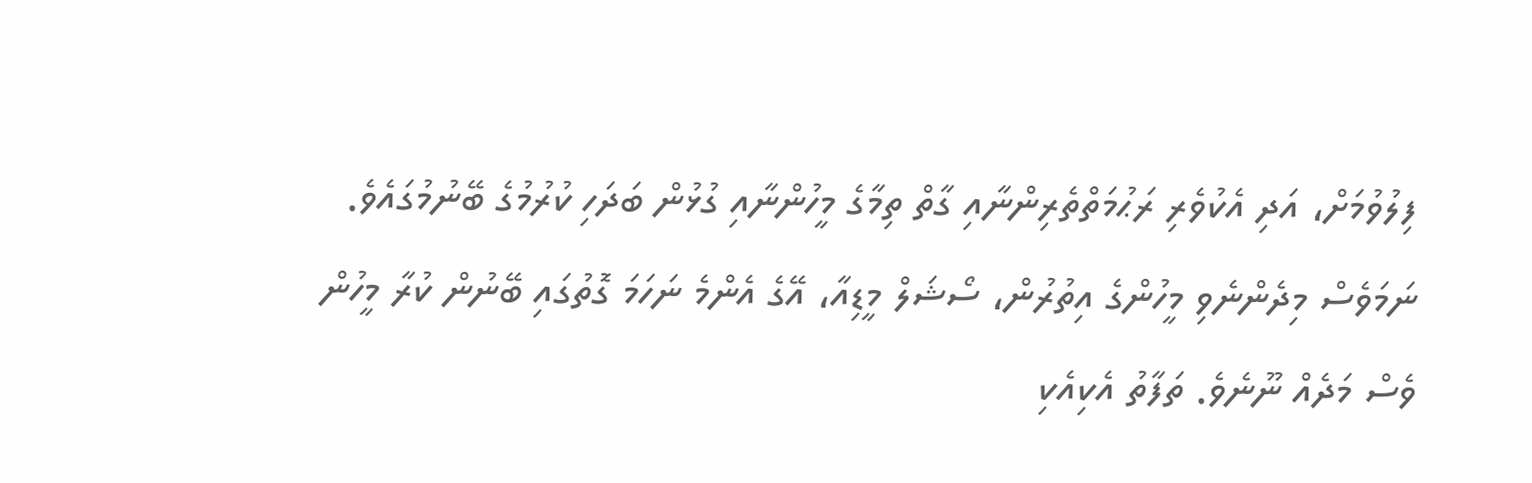ފިލުވުމަށް، އަދި އެކުވެރި ރަޙުމަތްތެރިންނާއި ގާތް ތިމާގެ މީހުންނާއި ގުޅުން ބަދަހި ކުރުމުގެ ބޭނުމުގައެވެ.
ނަމަވެސް މިދެންނެވި މީހުންގެ އިތުރުން، ސޯޝަލް މީޑިއާ، އޭގެ އެންމެ ނަހަމަ ގޮތުގައި ބޭނުން ކުރާ މީހުން ވެސް މަދެއް ނޫނެވެ. ތަފާތު އެކިއެކި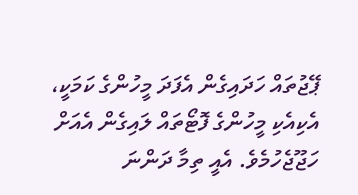ޕޭޖުތައް ހަދައިގެން އެފަދަ މީހުންގެ ކަމަކީ، އެކިއެކި މީހުންގެ ފޮޓޯތައް ލައިގެން އެއަށް ހަޖޫޖެހުމެވެ. އެއީ ތިމާ ދަންނަ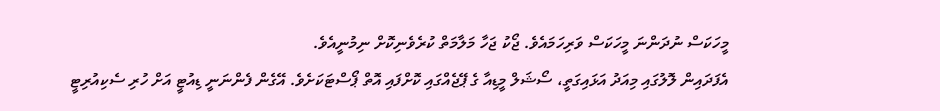މީހަކަސް ނުދަންނަ މީހަކަސް ވަރިހަމައެވެ. ޖޯކު ޖަހާ މަލާމަތް ކުރެވެނިކޮށް ނިމުނީއެވެ.
އެފަދައިން ލޮލުގައި މިއަދު އަޅައިގަތީ، ސޯޝަލް މީޑިއާ ގެ ޕޭޖެއްގައި ކޮށްފައި އޮތް ޕޯސްޓަކަށެވެ. އޭގެން ފެންނަނީ ޑިއުޓީ އަށް ހުރި ސެކިއުރިޓީ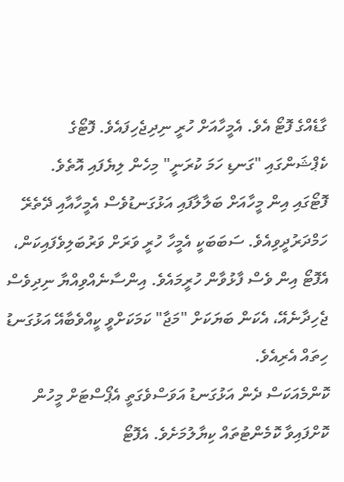ގާޑެއްގެ ފޮޓޯ އެވެ. އެމީހާއަށް ހުރީ ނިދިޖެހިފައެވެ. ފޮޓޯގެ ކެޕްޝަންގައި "ގަނޑި ހަމަ ކުރަނީ" މިހެން ލިޔެފައި އޮތެވެ.
ފޮޓޯގައި އިން މީހާއަށް ބަލާލާފައި އަޅުގަނޑުވެސް އެމީހާއާއި ދޭތެރޭ ހަމްދަރުދީވިއެވެ. ސަބަބަކީ އެމީހާ ހުރީ ވަރަށް ވަރުބަލިވެފައިކަން، އެފޮޓޯ އިން ވެސް ފާޅުވާން ހުރީމައެވެ. އިންސާނެއްވިއްޔާ ނިދިވެސް ޖެހިދާނެއޭ، އެކަން ބަޔަކަށް "މަޖާ" ކަމަކަށްވީ ކީއްވެބާއޭ އަޅުގަނޑު ހިތައް އެރިއެވެ.
ކޮންމެއަކަސް ދެން އަޅުގަނޑު އަވަސްވެގަތީ އެޕޯސްޓަށް މީހުން ކޮށްފައިވާ ކޮމެންޓުތައް ކިޔާލުމަށެވެ. އެފޮޓޯ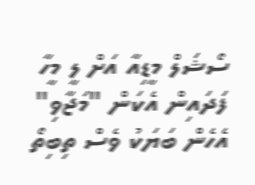ސޯޝަލް މީޑިއާ އަށް ލީ މީހާ ފަދައިން އެކަން "މަޖާވި" އެހެން ބަޔަކު ވެސް ތިބިތޯ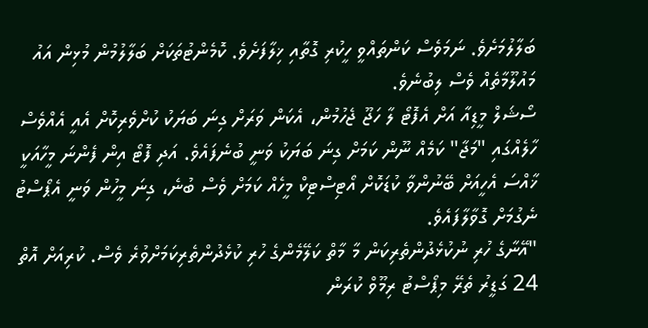ބަލާލުމަށެވެ. ނަމަވެސް ކަންތައްވީ ހީކުރި ގޮތާއި ޚިލާފަށެވެ. ކޮމެންޓުތަކަށް ބަލާލުމުން މުޅިން އައު މައުލޫމާތެއް ވެސް ލިބުނެވެ.
ސޯޝަލް މީޑިއާ އަށް އެފޮޓޯ ލާ ހަޖޫ ޖެހުމުން، އެކަން ވަރަށް ގިނަ ބަޔަކު ކުށްވެރިކޮށް އެއީ އެއްވެސް ހާލެއްގައި "މަޖާ" ކަމެއް ނޫން ކަމަށް ގިނަ ބަޔަކު ވަނީ ބުނެފައެވެ. އަދި ފޮޓޯ އިން ފެންނަ މީހާއަކީ ޚާއްސަ އެހީއަށް ބޭނުންވާ ކުޑަކޮށް އޯޓިސްޓިކް މީހެއް ކަމަށް ވެސް ބުނެ، ގިނަ މީހުން ވަނީ އެޕޯސްޓު ނެގުމަށް ގޮވާލާފައެވެ.
"އޭނާގެ ހުރި ނުކުޅެދުންތެރިކަން މާ މާތް ކަލޭމެންގެ ހުރި ކުޅެދުންތެރިކަމަށްވުރެ ވެސް. ކުރިއަށް އޮތް 24 ގަޑީރު ތެރޭ މިޕޯސްޓު ރިމޫވް ކުރަން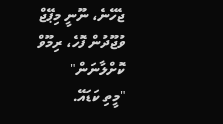ޖެހޭނެ، ނޫނީ މިޕޭޖް ވުޖޫދުން ފޮހެ، ރިމޫވް ކޮށްލާނަން"
"މީތި ކަޑައޭ.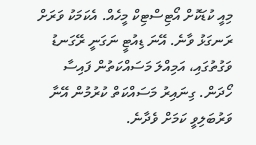މިއީ ކުޑަކޮށް އޯޓިސްޓިކް މީހެއް. އެކަމަކު ވަރަށް ރަނގަޅު ވާނެ. އޭނަ ޑިއުޓީ ނަގަނީ ރޭގަނޑު ވަގުތުގައި، އަމިއްލަ މަސައްކަތުން ފައިސާ ހޯދަން. ގިނައިރު މަސައްކަތް ކުރުމުން އޭނާ ވަރުބަލިވީ ކަމަށް ވެދާނެ.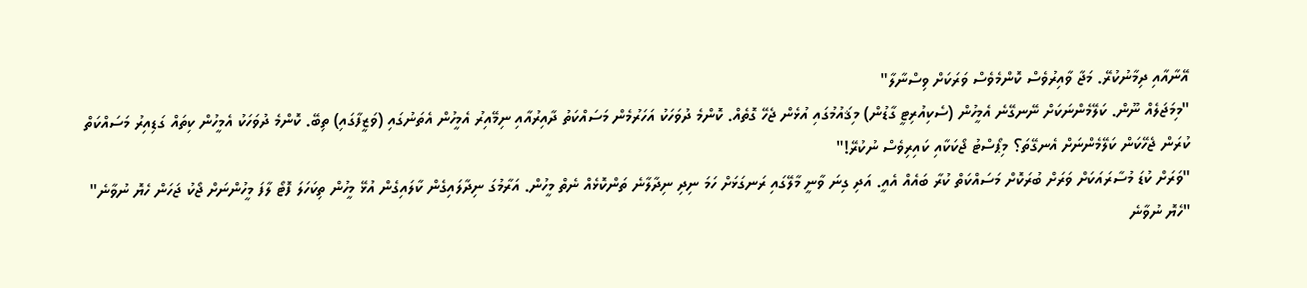އޭނާއާއި ދިމާނުކުރޭ. މަޖާ ވާއިރުވެސް ކޮންމެވެސް ވަރަކަށް ވިސްނާލާ"
"މިމަޖަލެއް ނޫން. ކަލޭމެންނަކަށް ނޭނގޭނެ އެމީހުން (ސެކިއުރިޓީ ގާޑުން) މިޤައުމުގައި އުޅެން ޖެހޭ ގޮތެއް. ކޮންމެ ދުވަހަކު އަހަރުމެން މަސައްކަތު ދާއިރުއާއި ނިމޭއިރު އެމީހުން އެތަނުގައި (ވަޒީފާގައި) ތިބޭ. ކޮންމެ ދުވަހަކު އެމީހުން ކިތައް ގަޑިއިރު މަސައްކަތް ކުރަން ޖެހޭކަން ކަލޭމެންނަށް އެނގޭތަ؟ މިޕޯސްޓު ޖޯކަކާއި ކައިރިވެސް ނުކުރޭ!"
"ވަރަށް ކުޑަ މުސާރައަކަށް ވަރަށް ބުރަކޮށް މަސައްކަތް ކުރާ ބައެއް އެއީ. އަދި ގިނަ ވާނީ މާލޭގައި ރަނގަޅަށް ހަމަ ނިދި ނިދާލާނެ ތަންކޮޅެއް ނެތް މީހުން. އަރާމުގަ ނިދާލައިގެން ކާލައިގެން އުޅޭ މީހުން ތިކަހަލަ ފޮޓޯ ލާފަ މީހުންނަށް ޖޯކު ޖަހަން ހެޔޮ ނުވާނެ"
"ހެޔޮ ނުވާނެ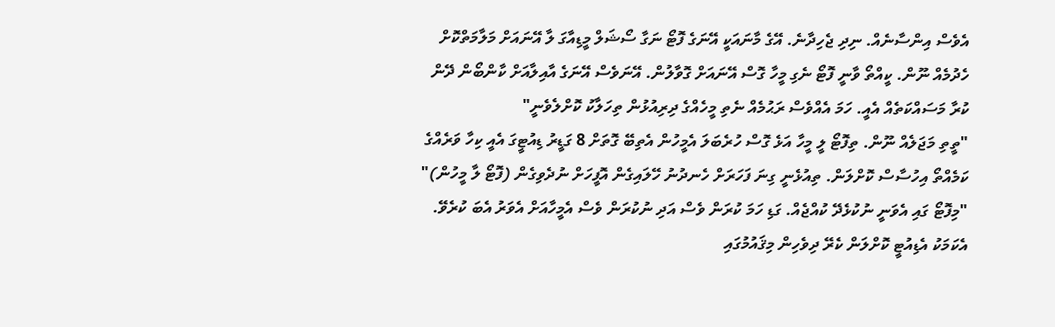އެވެސް އިންސާނެއް. ނިދި ޖެހިދާނެ. އޭގެ މާނައަކީ އޭނަގެ ފޮޓޯ ނަގާ ސޯޝަލް މީޑިއާގަ ލާ އޭނައަށް މަލާމަތްކޮށް ހެދުމެއް ނޫން. ކީއްތޯ ވާނީ ފޮޓޯ ނެގި މީހާ ގޮސް އޭނައަށް ގޮވާލުން. އޭނަވެސް އޭނަގެ އާއިލާއަށް ކާންބޯން ދޭން ކުރާ މަސައްކަތެއް އެއީ. ހަމަ އެއްވެސް ރަޙުމެއް ނެތި މީހެއްގެ ދިރިއުޅުން ތިހަލާކު ކޮށްލެވެނީ"
"ތީތި މަޖަލެއް ނޫން. ތިފޮޓޯ ލީ މީހާ އަޅެ ގޮސް ހުރެބަލަ އެމީހުން އެތިބޭ ގޮތަށް 8 ގަޑީރު ޑިއުޓީގަ އެއީ ކިހާ ވަރެއްގެ ކަމެއްތޯ އިހުސާސް ކޮށްލަން. ތިއުޅެނީ ގިނަ ފަހަރަށް ހެނދުނު ހޭލައިގެން އޮފީހަށް ނުދެވިގެން (ފޮޓޯ ލާ މީހުން)"
"މިފޮޓޯ ގައި އެވަނީ ނުކުޅެދޭ ކުއްޖެއް. ގަޑި ހަމަ ކުރަން ވެސް އަދި ނުކުރަން ވެސް އެމީހާއަށް އެވަރު އެބަ ކުރެވޭ. އެކަމަކު އެޑިއުޓީ ކޮށްލަން ކެރޭ ދިވެހިން މިޤައުމުގައި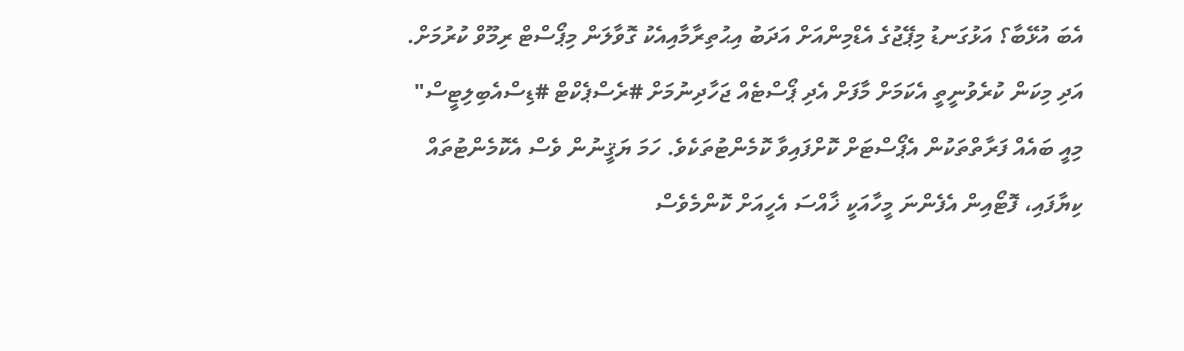އެބަ އުޅޭބާ؟ އަޅުގަނޑު މިޕޭޖުގެ އެޑްމިންއަށް އަދަބު އިޙުތިރާމާއިއެކު ގޮވާލަން މިޕޯސްޓް ރިމޫވް ކުރުމަށް. އަދި މިކަން ކުރެވުނީތީ އެކަމަށް މާފަށް އެދި ޕޯސްޓެއް ޖަހާދިނުމަށް #ރެސްޕެކްޓް #ޑިސްއެބިލިޓީސް"
މިއީ ބައެއް ފަރާތްތަކުން އެޕޯސްޓަށް ކޮށްފައިވާ ކޮމެންޓުތަކެވެ. ހަމަ ޔަޤީނުން ވެސް އެކޮމެންޓުތައް ކިޔާފައި، ފޮޓޯއިން އެފެންނަ މީހާއަކީ ޚާއްސަ އެހީއަށް ކޮންމެވެސް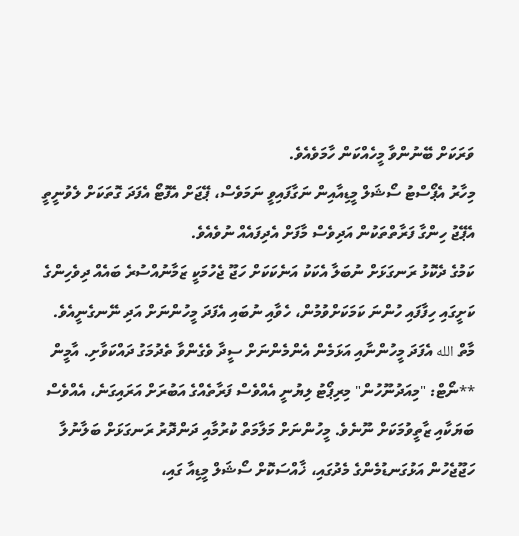ވަރަކަށް ބޭނުންވާ މީހެއްކަން ހާމަވެއެވެ.
މިހާރު އެޕޯސްޓު ސޯޝަލް މީޑިއާއިން ނަގާފައިވީ ނަމަވެސް، ޕޭޖަށް އެފޮޓޯ އެފަދަ ގޮތަކަށް ލެވުނީތީ އެޕޭޖު ހިންގާ ފަރާތްތަކުން އަދިވެސް މާފަށް އެދިފައެއް ނުވެއެވެ.
ކަމުގެ ދެކޮޅު ރަނގަޅަށް ނުބަލާ އެކަކު އަނެކަކަށް ހަޖޫ ޖެހުމަކީ ޒަމާނުއްސުރެ ބައެއް ދިވެހިންގެ ކަށީގައި ހިފާފައި ހުންނަ ކަމަކަށްވުމުން، ހެވާއި ނުބައި އެފަދަ މީހުންނަށް އަދި ނޭނގެނީއެވެ.
މާތް الله އެފަދަ މީހުންނާއި އަޅަމެން އެންމެންނަށް ސީދާ ވެގެންވާ ތެދުމަގު ދައްކަވާށި. އާމީން
**ނޯޓް: "މިއަދުނޫހުން" މިރިޕޯޓު ލިޔުނީ އެއްވެސް ފަރާތެއްގެ އަބުރަށް އަރައިގަނެ، އެއްވެސް ބަޔަކާއި ޒާތީވުމަކަށް ނޫނެވެ. މީހުންނަށް މަލާމަތް ކުރުމާއި ދަންދޮރު ރަނގަޅަށް ބަލާނުލާ ހަޖޫޖެހުން އަޅުގަނޑުމެންގެ މެދުގައި، ޚާއްސަކޮށް ސޯޝަލް މީޑިއާ ގައި،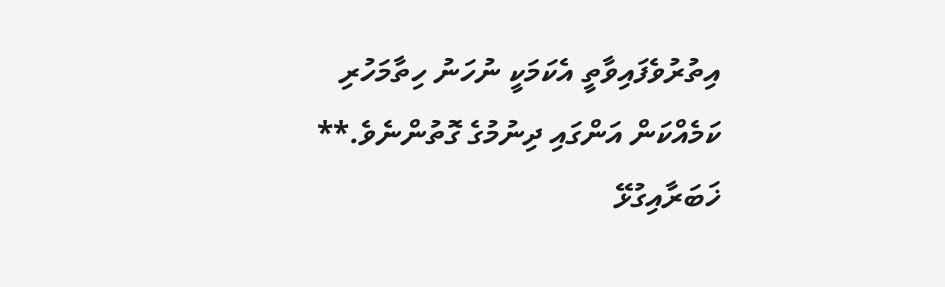އިތުރުވެފައިވާތީ އެކަމަކީ ނުހަނު ހިތާމަހުރި ކަމެއްކަން އަންގައި ދިނުމުގެ ގޮތުންނެވެ.**
ޚަބަރާއިގުޅޭ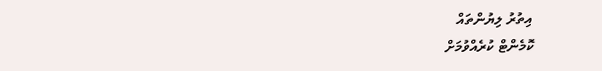އިތުރު ލިޔުންތައް
ކޮމެންޓް ކުރެއްވުމަށް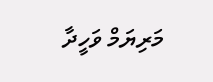މަރިޔަމް ވަހީދާ